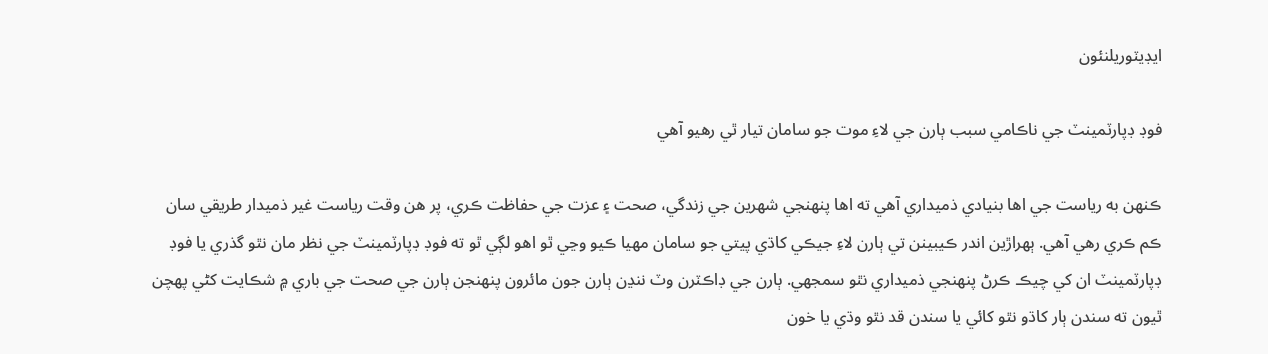ايڊيٽوريلنئون

فوڊ ڊپارٽمينٽ جي ناڪامي سبب ٻارن جي لاءِ موت جو سامان تيار ٿي رهيو آهي

ڪنهن به رياست جي اها بنيادي ذميداري آهي ته اها پنهنجي شهرين جي زندگي، صحت ۽ عزت جي حفاظت ڪري، پر هن وقت رياست غير ذميدار طريقي سان ڪم ڪري رهي آهي. ٻهراڙين اندر ڪيبينن تي ٻارن لاءِ جيڪي کاڌي پيتي جو سامان مهيا ڪيو وڃي ٿو اهو لڳي ٿو ته فوڊ ڊپارٽمينٽ جي نظر مان نٿو گذري يا فوڊ ڊپارٽمينٽ ان کي چيڪ ڪرڻ پنهنجي ذميداري نٿو سمجهي. ٻارن جي ڊاڪٽرن وٽ ننڍن ٻارن جون مائرون پنهنجن ٻارن جي صحت جي باري ۾ شڪايت کڻي پهچن ٿيون ته سندن ٻار کاڌو نٿو کائي يا سندن قد نٿو وڌي يا خون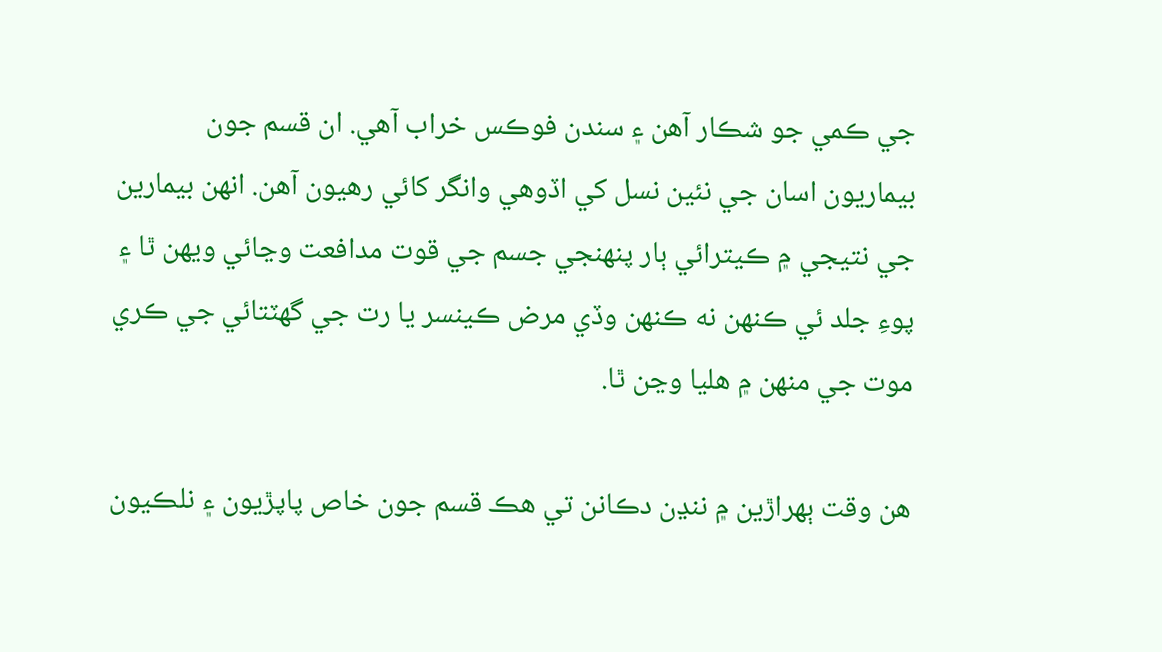جي ڪمي جو شڪار آهن ۽ سندن فوڪس خراب آهي. ان قسم جون بيماريون اسان جي نئين نسل کي اڏوهي وانگر کائي رهيون آهن. انهن بيمارين جي نتيجي ۾ ڪيترائي ٻار پنهنجي جسم جي قوت مدافعت وڃائي ويهن ٿا ۽ پوءِ جلد ئي ڪنهن نه ڪنهن وڏي مرض ڪينسر يا رت جي گهٽتائي جي ڪري موت جي منهن ۾ هليا وڃن ٿا.

هن وقت ٻهراڙين ۾ ننڍن دڪانن تي هڪ قسم جون خاص پاپڙيون ۽ نلڪيون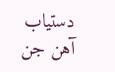دستياب آهن جن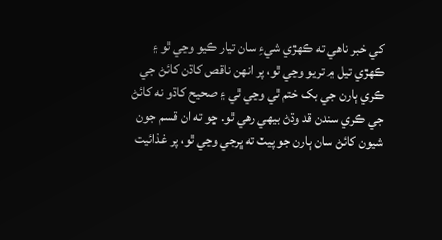کي خبر ناهي ته ڪهڙي شيءِ سان تيار ڪيو وڃي ٿو ۽ ڪهڙي تيل ۾ تريو وڃي ٿو، پر انهن ناقص کاڌن کائڻ جي ڪري ٻارن جي بک ختم ٿي وڃي ٿي ۽ صحيح کاڌو نه کائڻ جي ڪري سندن قد وڌڻ بيهي رهي ٿو. ڇو ته ان قسم جون شيون کائڻ سان ٻارن جو پيٽ ته ڀرجي وڃي ٿو، پر غذائيت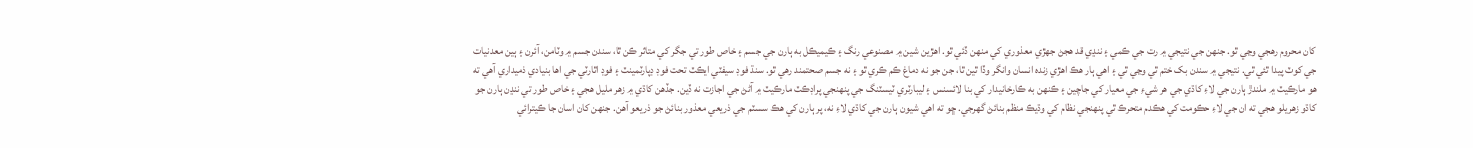کان محروم رهجي وڃي ٿو. جنهن جي نتيجي ۾ رت جي ڪمي ۽ ننڍي قد هجڻ جهڙي معذوري کي منهن ڏئي ٿو. اهڙين شين ۾ مصنوعي رنگ ۽ ڪيميڪل به ٻارن جي جسم ۽ خاص طور تي جگر کي متاثر ڪن ٿا، سندن جسم ۾ وٽامن، آئرن ۽ ٻين معدنيات جي کوٽ پيدا ٿئي ٿي. نتيجي ۾ سندن بک ختم ٿي وڃي ٿي ۽ اهي ٻار هڪ اهڙي زنده انسان وانگر وڏا ٿين ٿا، جن جو نه دماغ ڪم ڪري ٿو ۽ نه جسم صحتمند رهي ٿو. سنڌ فوڊ سيفٽي ايڪٽ تحت فوڊ ڊپارٽمينٽ ۽ فوڊ اٿارٽي جي اها بنيادي ذميداري آهي ته هو مارڪيٽ ۾ ملندڙ ٻارن جي لاءِ کاڌي جي هر شيءِ جي معيار کي جاچين ۽ ڪنهن به ڪارخانيدار کي بنا لائسنس ۽ ليبارٽري ٽيسٽنگ جي پنهنجي پراڊڪٽ مارڪيٽ ۾ آڻڻ جي اجازت نه ڏين. جڏهن کاڌي ۾ زهر مليل هجي ۽ خاص طور تي ننڍن ٻارن جو کاڌو زهريلو هجي ته ان جي لاءِ حڪومت کي هڪدم متحرڪ ٿي پنهنجي نظام کي وڌيڪ منظم بنائڻ گهرجي. ڇو ته اهي شيون ٻارن جي کاڌي لاءِ نه، پر ٻارن کي هڪ سسٽم جي ذريعي معذور بنائڻ جو ذريعو آهن. جنهن کان اسان جا ڪيترائي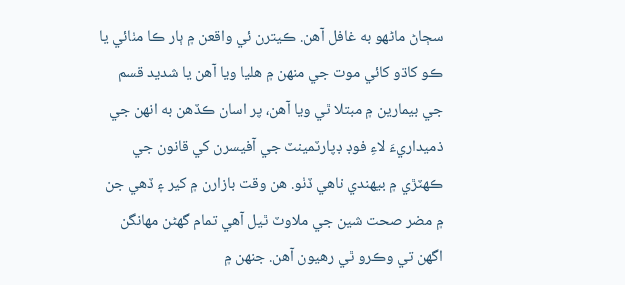سڄاڻ ماڻهو به غافل آهن. ڪيترن ئي واقعن ۾ ٻار ڪا مٺائي يا ڪو کاڌو کائي موت جي منهن ۾ هليا ويا آهن يا شديد قسم جي بيمارين ۾ مبتلا ٿي ويا آهن، پر اسان ڪڏهن به انهن جي ذميداريءَ لاءِ فوڊ ڊپارٽمينٽ جي آفيسرن کي قانون جي ڪهٽڙي ۾ بيهندي ناهي ڏٺو. هن وقت بازارن ۾ کير ۽ ڏهي جن ۾ مضر صحت شين جي ملاوٽ ٿيل آهي تمام گهڻن مهانگن اگهن تي وڪرو ٿي رهيون آهن. جنهن ۾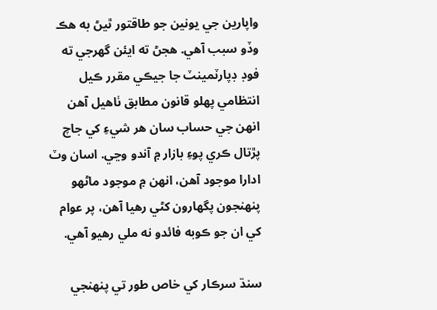واپارين جي يونين جو طاقتور ٿيڻ به هڪ وڏو سبب آهي. هجڻ ته ايئن گهرجي ته فوڊ ڊپارٽمينٽ جا جيڪي مقرر ڪيل انتظامي پهلو قانون مطابق ٺاهيل آهن انهن جي حساب سان هر شيءِ کي جاچ پڙتال ڪري پوءِ بازار ۾ آندو وڃي. اسان وٽ ادارا موجود آهن، انهن ۾ موجود ماڻهو پنهنجون پگهارون کڻي رهيا آهن، پر عوام کي ان جو ڪوبه فائدو نه ملي رهيو آهي.

سنڌ سرڪار کي خاص طور تي پنهنجي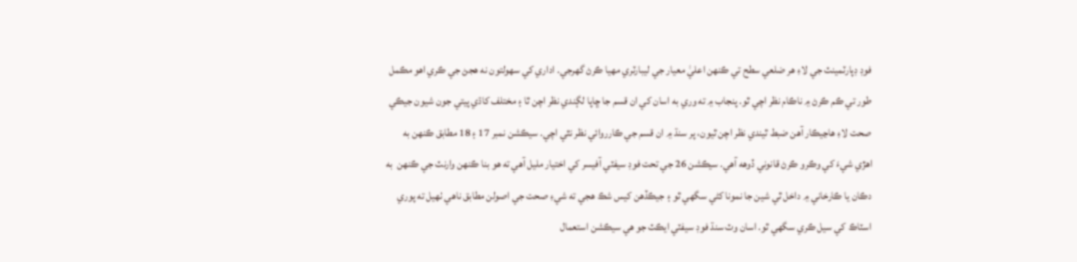فوڊ ڊپارٽمينٽ جي لاءِ هر ضلعي سطح تي ڪنهن اعليٰ معيار جي ليبارٽري مهيا ڪرڻ گهرجي. اداري کي سهولتون نه هجڻ جي ڪري اهو مڪمل طور تي ڪم ڪرڻ ۾ ناڪام نظر اچي ٿو. پنجاب ۾ ته وري به اسان کي ان قسم جا ڇاپا لڳندي نظر اچن ٿا ۽ مختلف کاڌي پيتي جون شيون جيڪي صحت لاءِ هاڃيڪار آهن ضبط ٿيندي نظر اچن ٿيون، پر سنڌ ۾ ان قسم جي ڪارروائي نظر نٿي اچي. سيڪشن نمبر 17 ۽ 18 مطابق ڪنهن به اهڙي شيءَ کي وڪرو ڪرڻ قانوني ڏوهه آهي. سيڪشن 26 جي تحت فوڊ سيفٽي آفيسر کي اختيار مليل آهي ته هو بنا ڪنهن وارنٽ جي ڪنهن  به دڪان يا ڪارخاني ۾ داخل ٿي شين جا نمونا کڻي سگهي ٿو ۽ جيڪڏهن کيس شڪ هجي ته شيءِ صحت جي اصولن مطابق ناهي ٺهيل ته پوري اسٽاڪ کي سيل ڪري سگهي ٿو. اسان وٽ سنڌ فوڊ سيفٽي ايڪٽ جو هي سيڪشن استعمال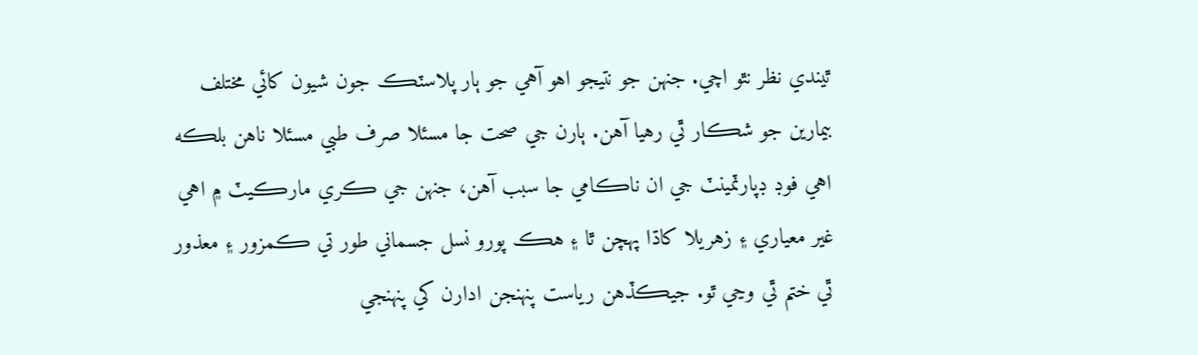ٿيندي نظر نٿو اچي. جنهن جو نتيجو اهو آهي جو ٻار پلاسٽڪ جون شيون کائي مختلف بيمارين جو شڪار ٿي رهيا آهن. ٻارن جي صحت جا مسئلا صرف طبي مسئلا ناهن بلڪه اهي فوڊ ڊپارٽمينٽ جي ان ناڪامي جا سبب آهن، جنهن جي ڪري مارڪيٽ ۾ اهي غير معياري ۽ زهريلا کاڌا پهچن ٿا ۽ هڪ پورو نسل جسماني طور تي ڪمزور ۽ معذور ٿي ختم ٿي وڃي ٿو. جيڪڏهن رياست پنهنجن ادارن کي پنهنجي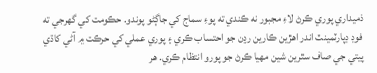ذميداري پوري ڪرڻ لاءِ مجبور نه ڪندي ته پوءِ سماج کي جاڳڻو پوندو. حڪومت کي گهرجي ته فوڊ ڊپارٽمينٽ اندر اهڙين ڪارين رڍن جو احتساب ڪري ۽ پوري عملي کي حرڪت ۾ آڻي کاڌي پيتي جي صاف سٿرين شين مهيا ڪرڻ جو پورو انتظام ڪري. هر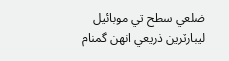ضلعي سطح تي موبائيل ليبارٽرين ذريعي انهن گمنام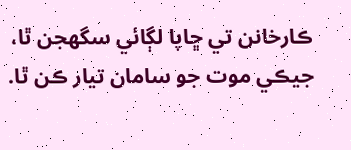ڪارخانن تي ڇاپا لڳائي سگهجن ٿا، جيڪي موت جو سامان تيار ڪن ٿا.